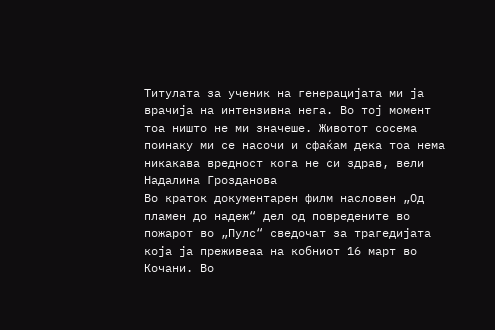Титулата за ученик на генерацијата ми ја врачија на интензивна нега. Во тој момент тоа ништо не ми значеше. Животот сосема поинаку ми се насочи и сфаќам дека тоа нема никакава вредност кога не си здрав, вели Надалина Грозданова
Во краток документарен филм насловен „Од пламен до надеж“ дел од повредените во пожарот во „Пулс“ сведочат за трагедијата која ја преживеаа на кобниот 16 март во Кочани. Во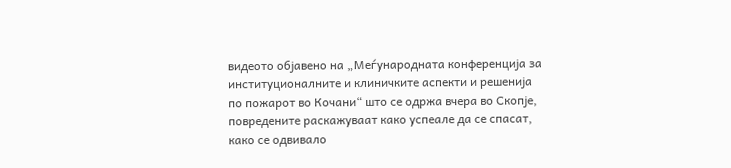видеото објавено на „Меѓународната конференција за институционалните и клиничките аспекти и решенија по пожарот во Кочани“ што се одржа вчера во Скопје, повредените раскажуваат како успеале да се спасат, како се одвивало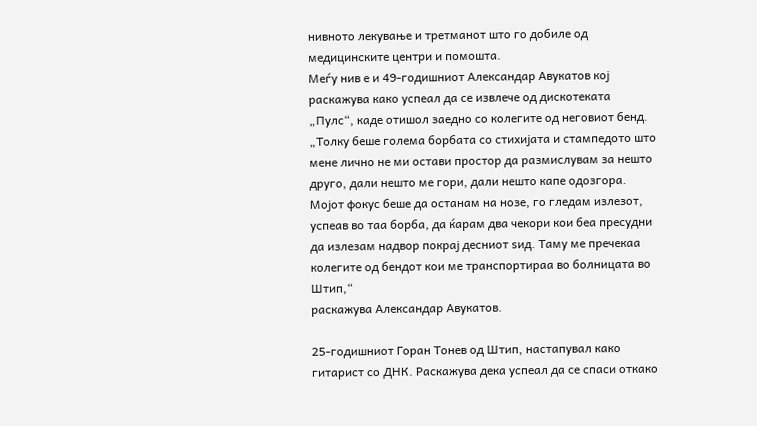нивното лекување и третманот што го добиле од медицинските центри и помошта.
Меѓу нив е и 49-годишниот Александар Авукатов кој раскажува како успеал да се извлече од дискотеката „Пулс“, каде отишол заедно со колегите од неговиот бенд.
„Толку беше голема борбата со стихијата и стампедото што мене лично не ми остави простор да размислувам за нешто друго, дали нешто ме гори, дали нешто капе одозгора. Мојот фокус беше да останам на нозе, го гледам излезот, успеав во таа борба, да ќарам два чекори кои беа пресудни да излезам надвор покрај десниот ѕид. Таму ме пречекаа колегите од бендот кои ме транспортираа во болницата во Штип,“
раскажува Александар Авукатов.

25-годишниот Горан Тонев од Штип, настапувал како гитарист со ДНК. Раскажува дека успеал да се спаси откако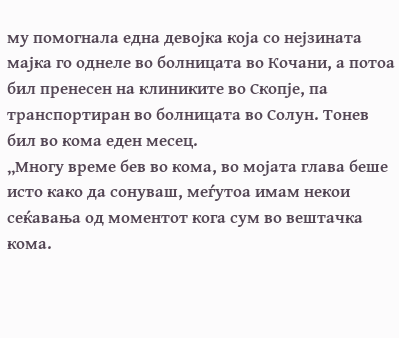му помогнала една девојка која со нејзината мајка го однеле во болницата во Кочани, а потоа бил пренесен на клиниките во Скопје, па транспортиран во болницата во Солун. Тонев бил во кома еден месец.
„Многу време бев во кома, во мојата глава беше исто како да сонуваш, меѓутоа имам некои сеќавања од моментот кога сум во вештачка кома.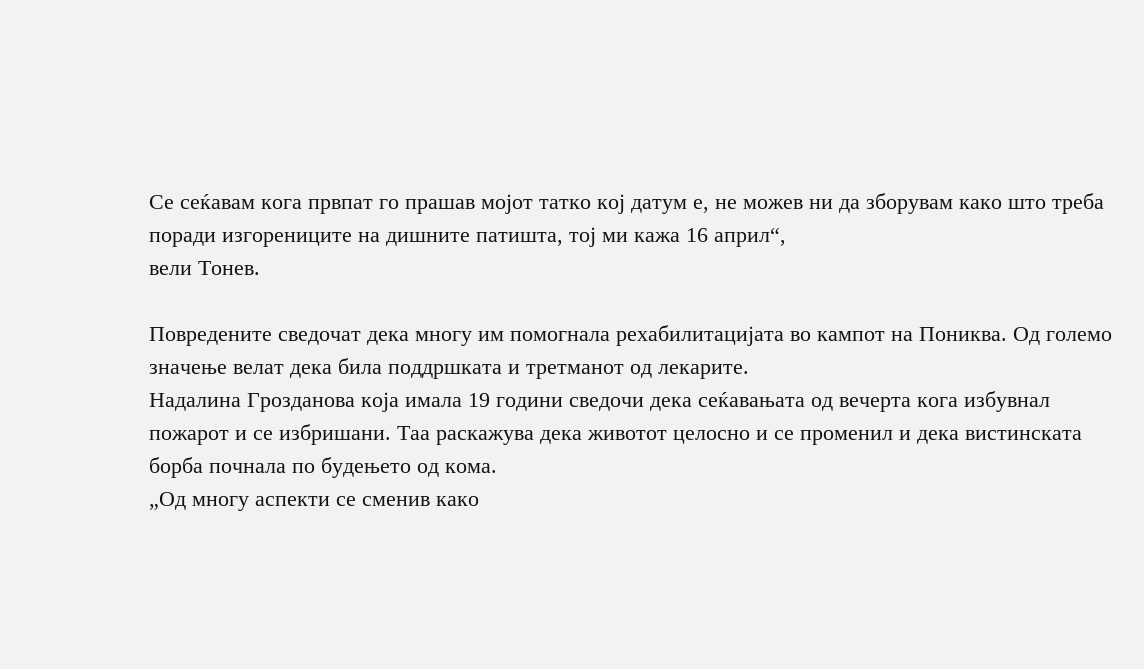Се сеќавам кога првпат го прашав мојот татко кој датум е, не можев ни да зборувам како што треба поради изгорениците на дишните патишта, тој ми кажа 16 април“,
вели Тонев.

Повредените сведочат дека многу им помогнала рехабилитацијата во кампот на Пониква. Од големо значење велат дека била поддршката и третманот од лекарите.
Надалина Грозданова која имала 19 години сведочи дека сеќавањата од вечерта кога избувнал пожарот и се избришани. Таа раскажува дека животот целосно и се променил и дека вистинската борба почнала по будењето од кома.
„Од многу аспекти се сменив како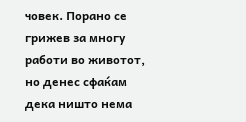човек. Порано се грижев за многу работи во животот, но денес сфаќам дека ништо нема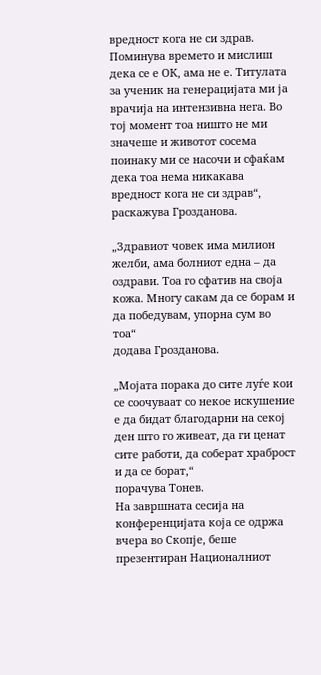вредност кога не си здрав. Поминува времето и мислиш дека се е ОК, ама не е. Титулата за ученик на генерацијата ми ја врачија на интензивна нега. Во тој момент тоа ништо не ми значеше и животот сосема поинаку ми се насочи и сфаќам дека тоа нема никакава вредност кога не си здрав“,
раскажува Грозданова.

„Здравиот човек има милион желби, ама болниот една – да оздрави. Тоа го сфатив на своја кожа. Многу сакам да се борам и да победувам, упорна сум во тоа“
додава Грозданова.

„Мојата порака до сите луѓе кои се соочуваат со некое искушение е да бидат благодарни на секој ден што го живеат, да ги ценат сите работи, да соберат храброст и да се борат,“
порачува Тонев.
На завршната сесија на конференцијата која се одржа вчера во Скопје, беше презентиран Националниот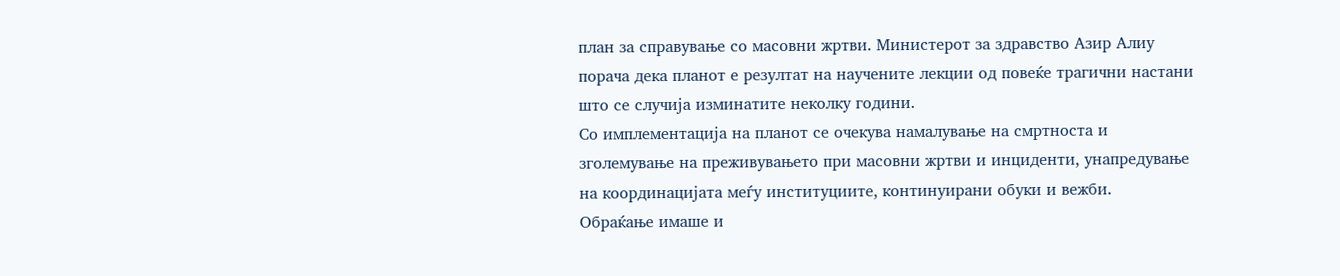план за справување со масовни жртви. Министерот за здравство Азир Алиу порача дека планот е резултат на научените лекции од повеќе трагични настани што се случија изминатите неколку години.
Со имплементација на планот се очекува намалување на смртноста и зголемување на преживувањето при масовни жртви и инциденти, унапредување на координацијата меѓу институциите, континуирани обуки и вежби.
Обраќање имаше и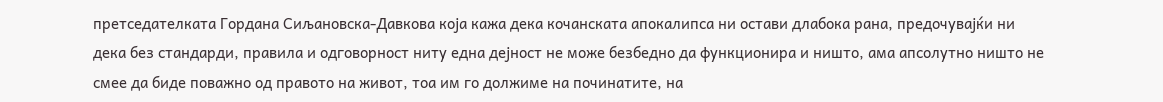претседателката Гордана Сиљановска-Давкова која кажа дека кочанската апокалипса ни остави длабока рана, предочувајќи ни дека без стандарди, правила и одговорност ниту една дејност не може безбедно да функционира и ништо, ама апсолутно ништо не смее да биде поважно од правото на живот, тоа им го должиме на починатите, на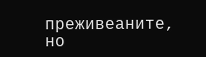преживеаните, но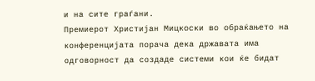и на сите граѓани.
Премиерот Христијан Мицкоски во обраќањето на конференцијата порача дека државата има одговорност да создаде системи кои ќе бидат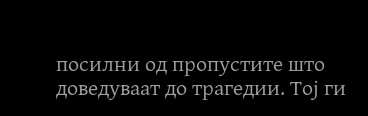посилни од пропустите што доведуваат до трагедии. Тој ги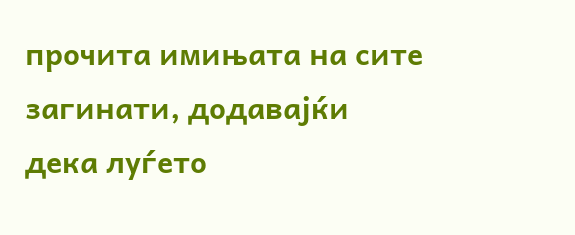прочита имињата на сите загинати, додавајќи дека луѓето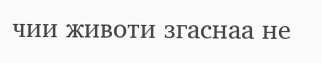чии животи згаснаа не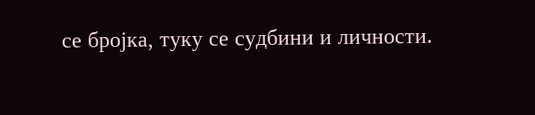се бројка, туку се судбини и личности.